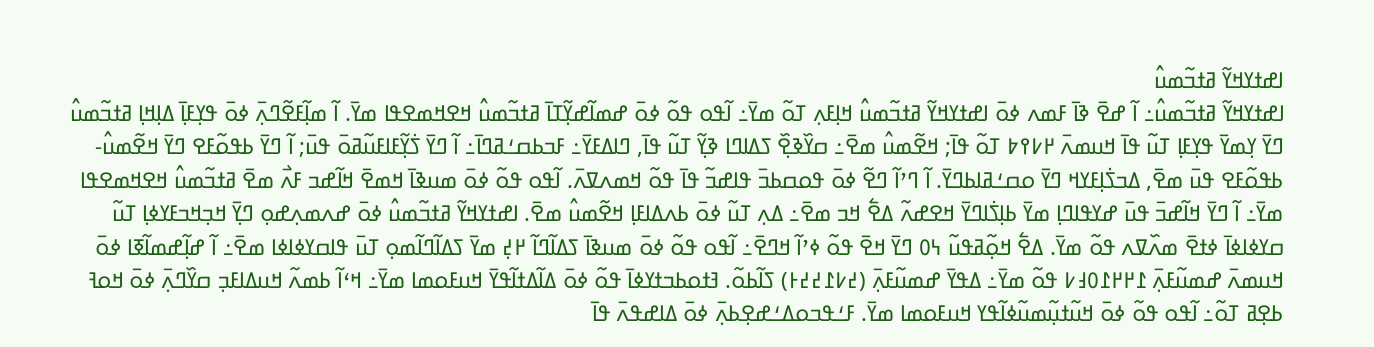ߊߝߙߌߞߌ߬ ߥߙߏ߬ߘߎ߮
ߊߝߙߌߞߌ߬ ߥߙߏ߬ߘߎ߮߸ ߊ߬ ߝߐ߫ ߢߊ߫ ߓߘߍ ߦߋ߫ ߊߝߙߌߞߌ߬ ߥߙߏ߬ߘߎ߮ ߞߊ߲ߓߍ߲ ߠߋ߬ ߘߌ߫߸ ߊ߬ߟߋ ߟߋ߬ ߦߋ߫ ߝߘߊ߬ߝߌ߲߬ߠߊ߫ ߥߙߏ߬ߘߎ߮ ߞߐߞߘߐߟߊ ߘߌ߫. ߊ߬ ߘߊ߲߬ߓߐ߬ߣߍ߲߫ ߦߋ߫ ߟߌ߲ߓߊ߲߫ ߡߊ߲ߞߊ߲ ߥߙߏ߬ߘߎ߮ ߣߌ߫ ߌ߲ߘߌ߫ ߟߌ߲ߓߊ߲ ߠߎ߬ ߟߊ߫ ߞߎߘߍ߫ ߂߇߉߈ ߠߋ߬ ߟߊ߫; ߞߐ߬ߘߎ߮ ߘߐ߫߸ ߛߌ߰ߢߐ߲߰ ߖߡߊߣߊ ߢߌ߲߬ ߠߎ߬ ߟߊ߫, ߣߊߡߓߌ߫߸ ߓߏߕߛߑߥߣߊ߫߸ ߊ߬ ߣߌ߫ ߖ߭ߌ߲߬ߓߊߓߎ߬ߥߋ߫ ߟߎ߫; ߊ߬ ߣߌ߫ ߕߟߋ߬ߓߐ ߣߌ߫ ߞߐ߬ߘߎ߮-ߕߟߋ߬ߓߐ ߟߎ߫ ߘߐ߫, ߡߏߖ߭ߊ߲ߓߌߞ ߣߌ߫ ߋߛߑߥߊߕߣߌ߫. ߊ߬ ߣߴߊ߬ ߣߐ߬ ߦߋ߫ ߟߋߛߕߏ߫ ߟߊߝߏ߬ ߟߊ߫ ߟߋ߬ ߞߘߍߜߍ߫. ߊ߬ߟߋ ߟߋ߬ ߦߋ߫ ߘߎߢߊ߫ ߞߘߐ߫ ߞߊ߬ߝߏ ߓߍ߯ ߘߐ߫ ߥߙߏ߬ߘߎ߮ ߞߐߞߘߐߟߊ ߘߌ߫߸ ߊ߬ ߣߌ߫ ߞߊ߬ߝߏ߫ ߟߎ߫ ߝߌߟߊߣߊ߲ ߘߌ߫ ߕߊ߲ߖ߭ߊߣߌ߫ ߞߐߝߍ߬ ߡߐ߱ ߞߏ ߘߐ߫߸ ߡߍ߲ ߠߎ߬ ߦߋ߫ ߕߍߡߊߓߊ߲ ߞߐ߬ߘߎ߮ ߘߐ߫. ߊߝߙߌߞߌ߬ ߥߙߏ߬ߘߎ߮ ߦߋ߫ ߝߍߘߍ߲ߝߋ߲ ߣߌ߲߫ ߞߏ߲ߞߏߓߌߦߊ߲ ߠߎ߬ ߛߌߦߊߦߊ߫ ߦߙߐ߫ ߘߍ߰ߜߍ ߟߋ߬ ߘߌ߫. ߡߐ߱ ߞߋ߲߬ߥߟߎ߬ ߆߀ ߣߌ߫ ߞߐ߫ ߟߋ߬ ߦߴߊ߬ ߞߣߐ߫߸ ߊ߬ߟߋ ߟߋ߬ ߦߋ߫ ߘߎߢߊ߫ ߖߡߊ߬ߣߊ߬ ߂߄߲ ߘߌ߫ ߖߡߊ߬ߣߊ߬ߘߋ߲ ߠߎ߫ ߟߊߛߌߦߊߦߊ ߘߐ߫߸ ߊ߬ ߝߊ߲߬ߝߘߊ߬ߧߊ ߦߋ߫ ߞߎߘߍ߫ ߝߘߎ߬ߓߍ߲߫ ߁߂߂߁߀߃߇ ߟߋ߬ ߘߌ߫߸ ߡߟߌ߫ ߝߘߎ߬ߓߍ߲߫ (߄߇߁߄߄߅) ߖߊ߬ߕߋ߬. ߔߙߋߕߏߙߌߦߊ߫ ߟߋ߬ ߦߋ߫ ߡߊ߬ߡߙߊ߬ߟߌ߫ ߞߎߓߋߘߊ ߘߌ߫߸ ߞߵߊ߬ ߕߘߍ߬ ߞߎߡߊߓߏ߲ ߛߌ߰ߣߍ߲߫ ߦߋ߫ ߞߋߔ ߕߐ߲ߥ ߠߋ߬߸ ߊ߬ߟߋ ߟߋ߬ ߦߋ߫ ߞߎ߬ߙߎ߲߬ߘߎ߬ߦߊ߬ߟߌ ߞߎߓߋߘߊ ߘߌ߫. ߓߑߟߏߋߡߑߝߐ߲ߕߍ߲߫ ߦߋ߫ ߡߊߝߟߍ߫ ߟߊ߫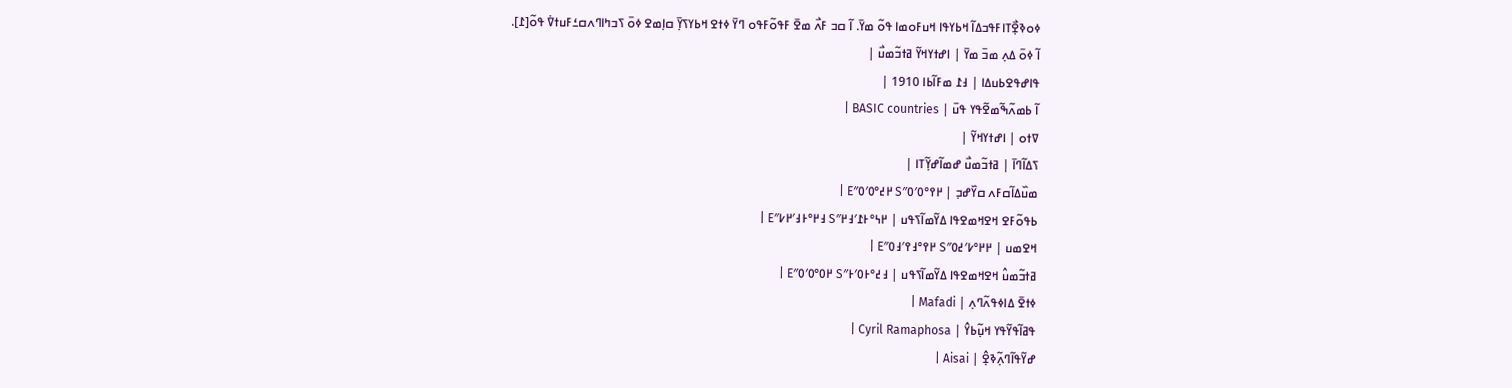ߦߋߢߐ߲߯ߠߊߓߟߏߡߊ߬ ߞߕߌߟߊ ߞߎߓߋߘߊ ߟߋ߬ ߘߌ߫. ߊ߬ ߛߏ ߓߍ߯ ߘߐ߫ ߓߟߋ߬ߓߟߋ ߣߌ߫ ߦߙߐ ߞߕߌߖߌ߲߫ ߛߊ߲ߘߐ ߦߋ߫ ߖߏߤߊߣߍߛߑߓߎߙߜ߭ ߟߋ߬[߁].
ߊ߬ ߦߋ߫ ߡߍ߲ ߘߏ߫ ߘߌ߫ | ߊߝߙߌߞߌ߬ ߥߙߏ߬ߘߎ߯ |
ߟߊߝߟߐߕߎߡߊ | ߃߁ ߘߓߊ߬ߕߊ 1910 |
ߊ߬ ߕߘߍ߬ߒ߬ߘߐ߬ߟߌ ߟߎ߫ | BASIC countries |
ߜߙߋ | ߊߝߙߌߞߌ߬ |
ߖߡߊ߬ߣߊ߫ | ߥߙߏ߬ߘߎ߯ ߝߘߊ߬ߝߌ߲߬ߠߊ |
ߘߎ߰ߡߊ߬ߛߓߍ ߛߌ߰ߝߏ߲ | ߂߉°߀′߀″S ߂߄°߀′߀″E |
ߕߟߋ߬ߓߐ ߞߐߞߘߐߟߊ ߡߌ߬ߘߊ߬ߖߟߎ | ߂߆°߅߁′߃߂″S ߃߂°߅߃′߂߇″E |
ߞߐߘߎ | ߂߂°߇′߄߀″S ߂߉°߃߉′߃߀″E |
ߥߙߏ߬ߘߎ߮ ߞߐߞߘߐߟߊ ߡߌ߬ߘߊ߬ߖߟߎ | ߃߄°߅߀′߅″S ߂߀°߀′߀″E |
ߦߙߐ߫ ߡߊߦߟߍ߬ߣߍ߲ | Mafadi |
ߟߥߊ߬ߟߌ߬ߟߌ ߞߎ߲߬ߕߌ߮ | Cyril Ramaphosa |
ߝߌ߬ߟߊ߬ߣߍ߲߬ߢߐ߲߮ | Aisai |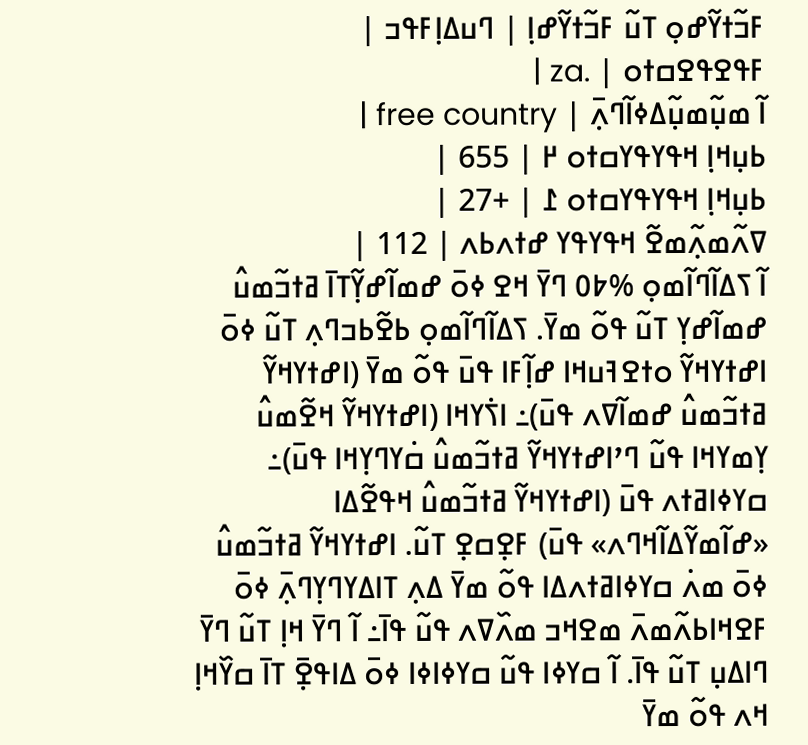ߓߏ߬ߙߌ߬ߝߋ߲ ߠߎ߬ ߓߏ߬ߙߌ߬ߝߊ߲ | ߣߎߡߊ߲ߓߟߏ |
ߓߟߐߟߐߛߙߋ | .za |
ߊ߬ ߘߎ߲߬ߘߎ߲߬ߡߦߊ߬ߣߍ߲߫ | free country |
ߕߎ߲ߞߊ߲ ߞߟߌߟߌߛߙߋ ߂ | 655 |
ߕߎ߲ߞߊ߲ ߞߟߌߟߌߛߙߋ ߁ | +27 |
ߜߍ߬ߘߍ߲߬ߘߐ߬ ߞߟߌߟߌ ߝߙߍߕߍ | 112 |
ߊ߬ ߖߡߊ߬ߣߊ߬ߘߋ߲ %߈߀ ߣߌ߫ ߞߐ ߦߋ߫ ߝߘߊ߬ߝߌ߲߬ߠߊ߫ ߥߙߏ߬ߘߎ߮ ߝߘߊ߬ߝߌ߲ ߠߎ߬ ߟߋ߬ ߘߌ߫. ߖߡߊ߬ߣߊ߬ߘߋ߲ ߕߐ߬ߕߏߣߍ߲ ߠߎ߬ ߦߋ߫ ߊߝߙߌߞߌ߬ ߋߙߐߔߎߞߊ ߝߊ߲߬ߓߊ ߟߎ߫ ߟߋ߬ ߘߌ߫ (ߊߝߙߌߞߌ߬ ߥߙߏ߬ߘߎ߮ ߝߘߊ߬ߜߍ ߟߎ߫)߸ ߊߖ߭ߌߞߊ (ߊߝߙߌߞߌ߬ ߞߐ߬ߘߎ߮ ߌ߲ߘߌߞߊ ߟߎ߬ ߣߴߊߝߙߌߞߌ߬ ߥߙߏ߬ߘߎ߮ ߛ߭ߌߣߌ߲ߞߊ ߟߎ߫)߸ ߛߌߦߊߥߙߍ ߟߎ߫ (ߊߝߙߌߞߌ߬ ߥߙߏ߬ߘߎ߮ ߞߟߐ߬ߡߊ «ߝߊ߬ߘߌ߬ߡߊ߬ߞߣߍ» ߟߎ߫) ߓߐ߲ߛߐ߲ ߠߎ߬. ߊߝߙߌߞߌ߬ ߥߙߏ߬ߘߎ߮ ߦߋ߫ ߘߍ߭ ߛߌߦߊߥߙߍߡߊ ߟߋ߬ ߘߌ߫ ߡߍ߲ ߠߊߡߌߣߌ߲ߣߍ߲߫ ߦߋ߫ ߓߐߞߊߕߍ߬ߘߍ߫ ߘߐߞߏ ߘߍ߰ߜߍ ߟߎ߬ ߟߊ߫߸ ߊ߬ ߣߌ߫ ߞߊ߲ ߠߎ߬ ߣߌ߫ ߣߊߡߎ߲ ߠߎ߬ ߟߊ߫. ߊ߬ ߛߌߦߊ ߟߎ߬ ߛߌߦߊߦߊ ߦߋ߫ ߡߊߟߐ߲߫ ߠߊ߫ ߛߌ߰ߞߊ߲ ߞߍ ߟߋ߬ ߘߌ߫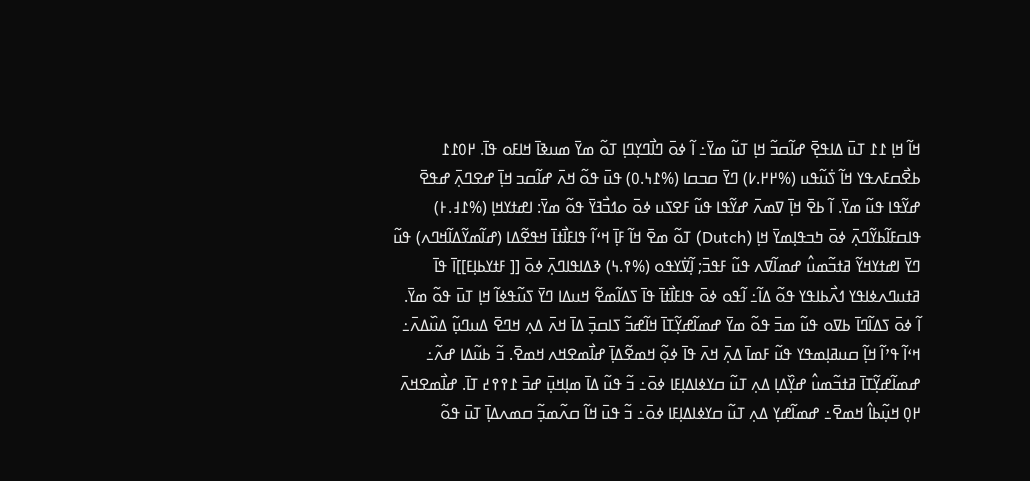ߞߊ߬ ߞߊ߲ ߁߁ ߠߎ߫ ߡߊߟߐ߲߫ ߝߊ߬ߛߏ߬ ߞߊ߲ ߠߎ߬ ߘߌ߫߸ ߊ߬ ߦߋ߫ ߣߊ߯ߣߌ߲ߣߊ߲ ߠߋ߬ ߘߌ߫ ߘߎߢߊ߫ ߞߊߓߋ ߟߊ߫. ߂߀߁߁ ߕߐ߯ߛߓߍߟߌ ߞߊ߬ ߖ߭ߎ߬ߟߎ (%߂߂.߇) ߣߌ߫ ߛߏߛߊ (%߁߆.߀) ߟߎ߫ ߟߋ߬ ߞߍ߫ ߝߊ߬ߛߏ ߞߊ߲߫ ߝߐߣߍ߲߫ ߝߟߐ߫ ߝߌ߬ߟߊ ߟߎ߬ ߘߌ߫. ߊ߬ ߕߐ߫ ߞߊ߲߫ ߜߘߍ߫ ߝߌ߬ߟߊ ߟߎ߬ ߓߐߖߎ ߦߋ߫ ߋߗߏ߯ߔߌ߫ ߟߋ߬ ߘߌ߫: ߊߝߙߌߞߊ߲ (%߁߃.߅) ߟߊߛߓߊ߬ߕߌ߬ߣߍ߲߫ ߦߋ߫ ߤߏߟߊ߲ߘߌ߫ ߞߊ߲ (Dutch) ߠߋ߬ ߘߐ߫ ߞߊ߬ ߓߊ߲߫ ߞߵߊ߬ ߟߊߓߊ߯ߙߊ߫ ߞߟߐ߬ߡߊ (ߝߊ߬ߘߌ߬ߡߊ߬ߞߣߍ) ߟߎ߬ ߣߌ߫ ߊߝߙߌߞߌ߬ ߥߙߏ߬ߘߎ߮ ߝߘߊ߬ߜߍ ߟߎ߬ ߓߟߏ߫; ߊ߲߬ߜ߭ߌߟߋ (%߉.߆) ߢߡߊߟߊߣߍ߲߫ ߦߋ߫ [[ ߓߙߌߕߊ߲ߓ]]ߊ߫ ߟߊ߫ ߥߙߎߣߍߦߊߟߌ ߗߍ߯ߕߊߟߌ ߟߋ߬ ߡߊ߬߸ ߊ߬ߟߋ ߦߋ߫ ߟߊߓߊ߯ߙߊ߫ ߟߊ߫ ߖߡߊ߬ߘߐ߬ ߞߎߡߊ ߣߌ߫ ߖߎ߬ߟߦߊ߬ ߞߊ߲ ߠߎ߫ ߟߋ߬ ߘߌ߫.
ߊ߬ ߦߋ߫ ߖߡߊ߬ߣߊ߫ ߕߜߋ ߟߎ߬ ߘߏ߫ ߟߋ߬ ߘߌ߫ ߝߘߊ߬ߝߌ߲߬ߠߊ߫ ߞߊ߬ߝߏ߬ ߖߊߛߏ߲߫ ߡߊ߫ ߞߍ߫ ߡߍ߲ ߞߣߐ߫ ߡߎߣߎ߲߬ ߡߎ߰ߡߍ߫߸ ߞߵߊ߬ ߟߴߊ߬ ߞߊ߲߬ ߛߎߥߊ߲ߘߟߌ ߟߎ߬ ߓߘߊ߫ ߡߍ߲߫ ߞߍ߫ ߟߊ߫ ߦߋ߲߬ ߞߘߐ߬ߡߊ߲߫ ߝߊ߯ߘߐߞߍ ߞߘߐ߫. ߏ߬ ߕߎ߬ߡߊ ߝߍ߬߸ ߝߘߊ߬ߝߌ߲߬ߠߊ߫ ߥߙߏ߬ߘߎ߮ ߝߌ߲߰ߡߊ߲ ߡߍ߲ ߠߎ߬ ߛߌߦߊߡߊ߲ߓߊ ߦߋ߫߸ ߏ߬ ߟߎ߬ ߡߊ߫ ߘߊ߲ߞߎ߲߫ ߝߏ߫ ߁߉߉߄ ߠߊ߫. ߝߊ߯ߘߐߞߍ߫ ߂߀߲ ߞߎ߲߬ߕߊ߮ ߞߘߐ߫߸ ߝߘߊ߬ߝߌ߲ ߡߍ߲ ߠߎ߬ ߛߌߦߊߡߊ߲ߓߊ ߦߋ߫߸ ߏ߬ ߟߎ߫ ߞߊ߬ ߛߍ߬ߘߏ߲߬ ߛߘߍߡߊ߲߫ ߠߎ߫ ߟߋ߬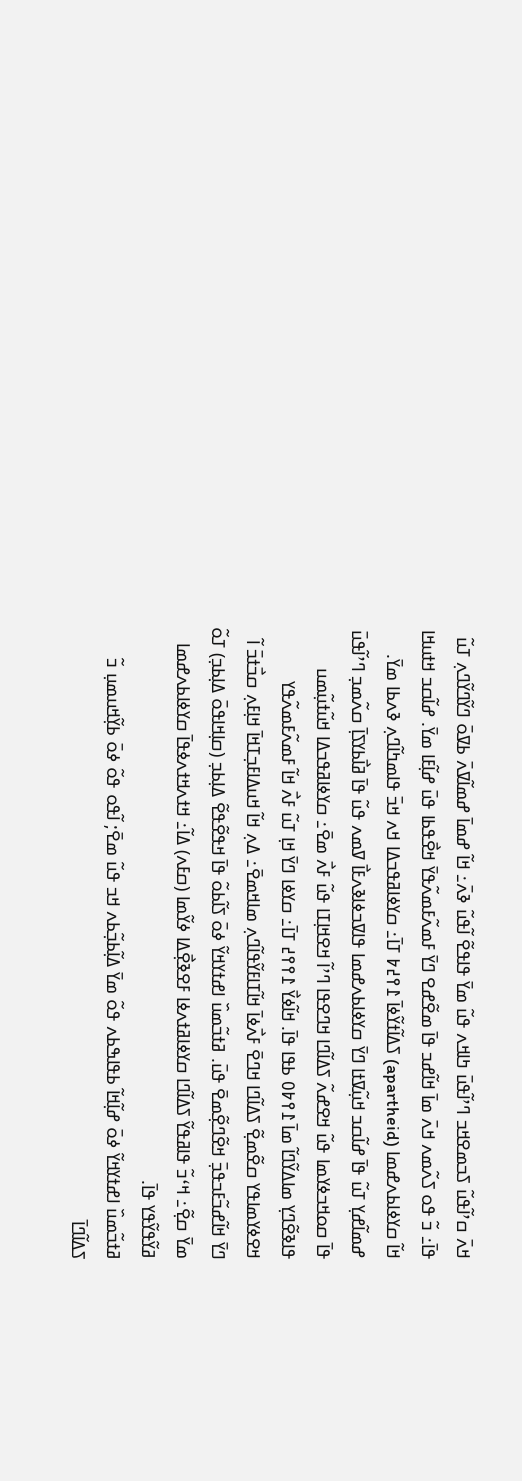ߞߍ߫ ߛߴߊ߬ߟߎ߬ ߖߏߘߐߞߏ ߣߴߊ߬ߟߎ߫ ߤߊߞߍ ߟߎ߬ ߘߌ߫ ߟߊߟߐ߬ ߊ߬ߟߎ߬ ߢߍ߫߸ ߞߊ߬ ߝߘߊ߫ ߝߘߊ߬ߜߍ߫ ߕߜߋ߫ ߣߌ߬ߣߌ߬ߣߍ߲ ߠߎ߬ ߟߊ߫߸ ߏ߬ ߟߋ ߖߍ߬ߘߍ ߞߍ߫ ߘߊ߫ ߞߊ߬ߝߏ ߟߊ߫ ߘߐ߬ߝߐ ߣߌ߫ ߓߘߍ߬ߓߘߍ߬ߟߌ߫ ߞߐ߯ߟߕߊ ߟߎ߫ ߝߊ߲߬ߓߊ ߘߌ߫. ߝߊ߬ߛߏ ߞߙߎߞߊ ߞߊ߬ ߛߌߦߊߕߍߝߘߊ (apartheid) ߖߡߊ߬ߙߌ߬ߦߊ߫ ߁߉߄߈ ߠߊ߫߸ ߛߌߦߊߥߟߏߡߊ ߞߍ ߞߏ߫ ߟߊߘߤߊ߬ߣߍ߲ ߢߍߕߊ ߘߌ߫. ߝߘߊ߬ߝߌ߲ ߠߎ߬ ߟߊ߫ ߝߊ߬ߛߏ ߞߎ߲߬ߜߙߊ ߣߌ߫ ߛߌߦߊߕߍߝߘߊ ߟߊߜߏߦߊߢߍߓߊ߯ ߜߘߍ ߟߎ߬ ߟߊ߫ ߥߊ߯ߕߌߖߊ߲߫ ߛߍ߬ߘߏ߲ ߣߴߊ߬ߟߎ߫ ߟߊ߫ ߛߋߞߏߦߌߘߊ ߟߎ߬ ߞߐߝߍ߬ ߖߡߊ߬ߣߊ ߞߣߐߟߊ ߣߴߊ߬ ߞߐߞߊ߲ߠߊ ߟߎ߬ ߓߍ߯ ߘߐ߫߸ ߛߌߦߊߥߟߏߡߊ ߞߎ߬ߙߎ߲߬ߘߎ ߟߊߢߐ߬ߣߌ߲ ߘߊߡߌ߬ߣߊ߬ ߘߊ߫ ߁߉߈߀ ߕߟߊ ߟߊ߫. ߞߊ߬ߦߌ߯ ߁߉߉߄ ߠߊ߫߸ ߛߌߦߊ ߣߌ߫ ߞߊ߲ ߠߎ߬ ߓߍ߯ ߞߊ߬ ߓߘߍ߬ߓߘߍ߬ߟߌ ߞߐߦߌߘߊߟߌ ߛߐ߬ߘߐ߲߬ ߖߡߊ߬ߣߊ ߞߣߐ߫ ߓߍ߯ߦߊ߫ ߞߊ߬ߠߊߓߌ߬ߟߊ߬ߣߍ߲ ߘߊߞߘߐ߫߸ ߡߍ߲ ߞߊ߬ ߞߎߡߊߓߏ߲ߠߞߊ߫ ߞߊ߲ߓߍ߲ ߛߏ߯ߙߏ߫ ߊ߬ ߣߌ߫ ߞߊ߬ߝߏ߬ߓߏߟߏ߲߫ ߞߐ߬ߣߐ߲߬ߘߐ߫ ߟߎ߫. ߥߙߏ߬ߘߎ߰ ߊߝߙߌߞߌ߬ ߦߋ߫ ߖߊ߬ߕߋ߬ ߟߊ߫ ߞߟߐ߬ߟߐ߬ ߡߊ߲ߕߏ߲ (ߛߊ߲ߞߊߟߋ߫ ߡߊ߲ߕߏ߲) ߠߋ߬ ߘߌ߫ ߛߐ߲߬߸ ߞߵߏ߬ ߟߊߥߟߌ߬ ߖߡߊ߬ߣߊ ߛߌߦߊߥߙߍߦߊ ߓߐߢߐ߲߯ߡߊ ߦߌ߬ߘߊ (ߛߓߍ) ߡߊ߬߸ ߞߙߍߞߙߍߦߟߊ߫ ߛߌߦߊߕߍߝߘߊ ߥߌ߬ߟߌ߬ߟߌ ߟߊ߫.
ߥߙߏ߬ߘߎ߰ ߊߝߙߌߞߌ߬ ߦߋ߫ ߝߊ߲߬ߞߊ߬ ߕߟߊߒߕߍ ߟߋ߬ ߘߌ߫ ߡߊ߲߬ߕߏ߲߬ߕߍ ߞߏ ߟߎ߬ ߘߐ߫; ߊ߬ߟߋ ߟߋ߬ ߦߋ߫ ߕߌ߲߬ߞߎߘߎ߲ ߏ߬ ߖߡߊ߬ߣߊ߫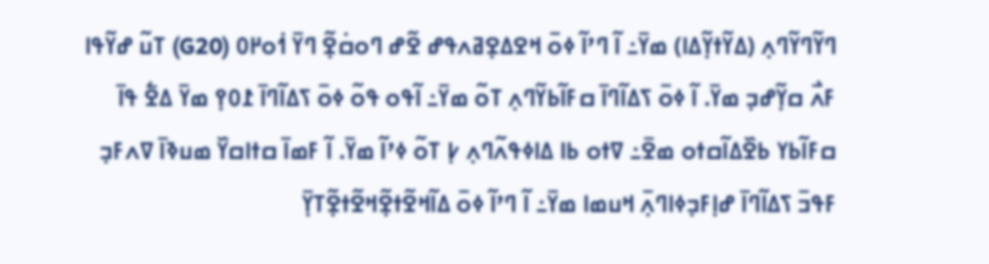ߣߌ߬ߣߌ߬ߣߍ߲ (ߡߌ߬ߙߌ߲߬ߡߊ) ߘߌ߫߸ ߊ߬ ߣߴߊ߬ ߦߋ߫ ߞߐߡߐ߲ߥߍߟߝ ߐ߬ߝ ߣߋߛ߭ߐ߲߬ ߣߌ߫ ߗ߭ߋ߂߀ (G20) ߠߎ߬ ߝߌ߬ߟߊ ߓߍ߯ ߛߌ߲߬ߝߏ߲ ߘߌ߫. ߊ߬ ߦߋ߫ ߖߡߊ߬ߣߊ߫ ߛߓߊ߬ߕߌ߬ߣߍ߲ ߠߋ߬ ߘߌ߫߸ ߊ߬ߟߋ ߟߋ߬ ߦߋ߫ ߖߡߊ߬ߣߊ߫ ߁߀߉߲ ߘߌ߫ ߡߐ߱ ߟߊ߫ ߛߓߊ߬ߕߌ ߕߐ߰ߡߊ߬ߛߙߋ ߘߐ߫߸ ߜߙߋ ߕߊ ߡߊߦߟߍ߬ߣߍ߲ ߇߲ ߠߋ߬ ߦߴߊ߬ ߘߌ߫. ߊ߬ ߓߘߊ߫ ߛߙߊߛߌ߰ ߘߎߢߊ߫ ߜߍߓߏ߲ ߓߟߏ߫ ߖߡߊ߬ߣߊ߫ ߝߊ߲ߓߏ߲ߦߊߣߍ߲߫ ߞߎߘߊ ߘߌ߫߸ ߊ߬ ߣߴߊ߬ ߦߋ߫ ߡߊ߬ߞߐ߬ߙߐ߲߬ߞߐ߬ߙߐ߲߬ߠߌ߲߫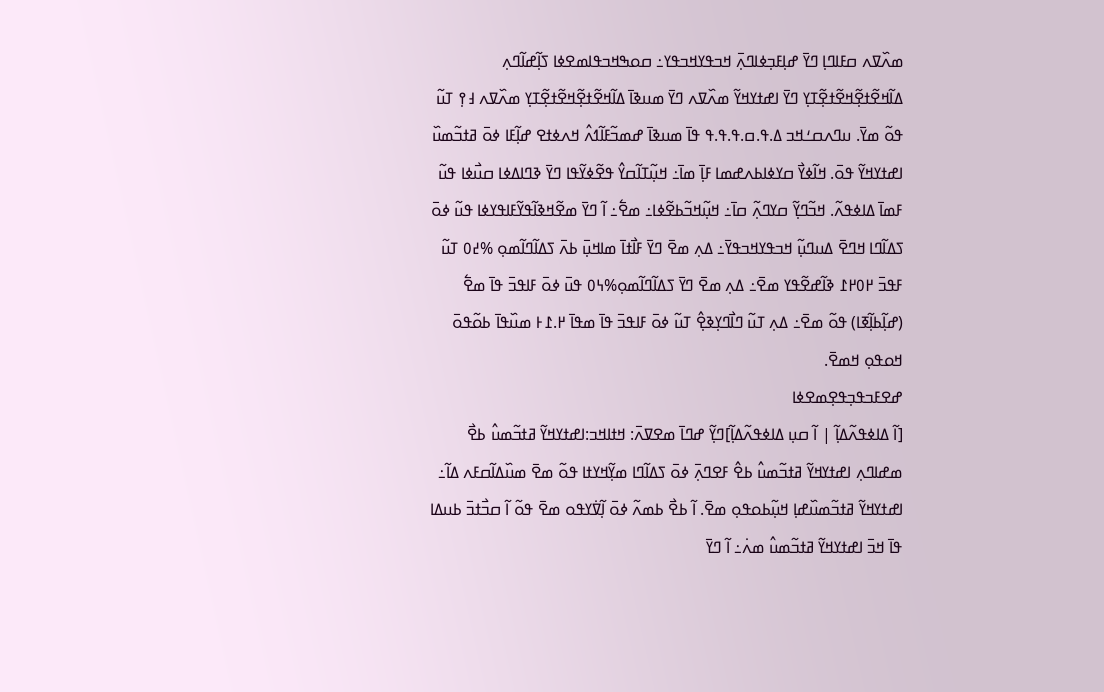ߘߍ߰ߜߍ ߛߓߊߣߊ߲ ߣߌ߫ ߝߊ߲ߓߏ߲ߦߊߣߍ߲߫ ߞߏߟߌߞߏߟߌ߸ ߛߋߒߞߏߟߊߘߐߦߊ ߖߊ߲߬ߝߊ߬ߣߍ߲ ߡߊ߬ߞߐ߬ߙߐ߲߬ߞߐ߬ߙߐ߲߬ߠߌ߲ ߣߌ߫ ߊߝߙߌߞߌ߬ ߘߍ߰ߜߍ ߣߌ߫ ߘߎߢߊ߫ ߡߊ߬ߞߐ߬ߙߐ߲߬ߞߐ߬ߙߐ߲߬ߠߌ߲ ߘߍ߰ߜߍ ߃߉߲ ߠߎ߬ ߟߋ߬ ߘߌ߫. ߎߣߍߛߑߞߏ ߡ.ߟ.ߛ.ߟ.ߟ.ߟ ߟߊ߫ ߘߎߢߊ߫ ߝߘߏ߬ߓߊ߬ߗߍ߮ ߞߍߦߙߐ ߝߊ߲߬ߓߊ ߦߋ߫ ߥߙߏ߬ߘߎ߰ ߊߝߙߌߞߌ߬ ߟߋ߫. ߞߊ߬ߦߌ߯ ߛߌߦߊߕߍߝߘߊ ߓߊ߲߫ ߘߊ߫߸ ߞߎ߲߬ߠߊ߬ߛߌ߮ ߟߐ߬ߦߌ߬ߟߊ ߣߌ߫ ߢߣߊߡߦߊ ߛߎ߯ߦߊ ߟߎ߬ ߓߘߊ߫ ߡߊߦߟߍ߬. ߞߏ߬ߣߌ߲߬ ߛߌߣߍ߲߬ ߛߊ߫߸ ߞߎ߲߬ߞߏ߬ߕߐ߬ߦߊ߸ ߘߐ߱߸ ߊ߬ ߣߌ߫ ߘߐ߬ߞߢߊ߬ߟߌ߬ߓߊߟߌߦߊ ߟߎ߬ ߦߋ߫ ߖߡߊ߬ߣߊ ߞߣߐ߫ ߡߎߣߎ߲߬ ߞߏߟߌߞߏߟߌ߫߸ ߡߍ߲ ߘߐ߫ ߣߌ߫ ߓߊ߯ߙߊ߫ ߘߊߞߎ߲߫ ߕߍ߫ ߖߡߊ߬ߣߊ߬ߘߋ߲ %߄߀ ߠߎ߬ ߓߟߏ߫ ߂߀߂߁ ߢߊ߬ߝߐ߬ߟߌ ߘߐ߫߸ ߡߍ߲ ߘߐ߫ ߣߌ߫ ߖߡߊ߬ߣߊ߬ߘߋ߲%߆߀ ߟߎ߫ ߦߋ߫ ߓߊߟߏ߫ ߟߊ߫ ߘߐ߱ (ߝߊ߲߬ߕߊ߲߬ߧߊ) ߟߋ߬ ߘߐ߫߸ ߡߍ߲ ߠߎ߬ ߣߊ߯ߣߌ߲ߢߐ߲߮ ߠߎ߬ ߦߋ߫ ߓߊߟߏ߫ ߟߊ߫ ߘߟߊ߫ ߂.߁߅ ߘߎ߰ߟߊ߫ ߕߋ߬ߟߋ߫ ߞߋߟߋ߲ ߞߘߐ߫.
ߝߐߓߏߟߏ߲ߟߐ߲ߘߐߦߊ
[ߊ߬ ߡߊߦߟߍ߬ߡߊ߲߬ | ߊ߬ ߛߎ߲ ߡߊߦߟߍ߬ߡߊ߲߬]ߣߌ߲߬ ߝߣߊ߫ ߘߐߜߍ߫: ߞߙߊߞߏ:ߊߝߙߌߞߌ߬ ߥߙߏ߬ߘߎ߮ ߕߐ߯ ߘߝߊߣߍ߲ ߊߝߙߌߞߌ߬ ߥߙߏ߬ߘߎ߮ ߕߐ߮ ߓߐߣߍ߲߫ ߦߋ߫ ߖߡߊ߬ߣߊ ߘߌ߲߬ߞߌߙߊ ߟߋ߬ ߘߐ߫ ߘߎ߰ߡߊ߬ߛߓߍ ߡߊ߬߸ ߊߝߙߌߞߌ߬ ߥߙߏ߬ߘߎ߰ߝߊ߲ ߞߎ߲߬ߕߋߟߋ߲ ߘߐ߫. ߊ߬ ߕߐ߯ ߕߘߍ߬ ߦߋ߫ ߊ߲߬ߜ߭ߌߟߋ ߘߐ߫ ߟߋ߬ ߊ߬ ߛߏ߯ߙߏ߫ ߕߎߡߊ ߟߊ߫ ߞߏ߫ ߊߝߙߌߞߌ߬ ߥߙߏ߬ߘߎ߮ ߘߍ߭߸ ߊ߬ ߣߌ߫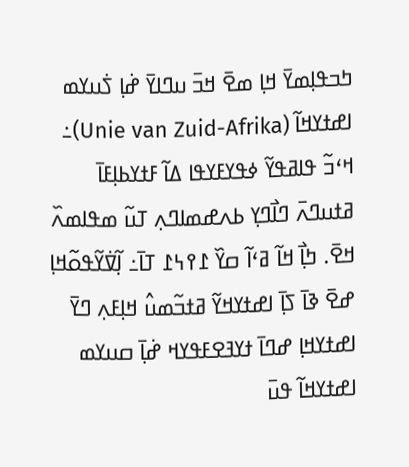ߤߏߟߊ߲ߘߌ߫ ߞߊ߲ ߘߐ߫ ߞߏ߫ ߎߣߊߌ߫ ߝ߭ߊ߲ ߖ߭ߎߌߘ ߊߝߙߌߞߊ߬ (Unie van Zuid-Afrika)߸ ߞߵߏ߬ ߟߊߥߟߌ߬ ߦߟߌߓߌߟߊ ߡߊ߬ ߓߙߌߕߊ߲ߓߊ߫ ߥߙߎߣߍ߫ ߣߊ߯ߣߌ߲ ߕߍߝߘߊߣߍ߲ ߠߎ߬ ߘߟߊߘߍ߰ ߞߐ߫. ߤߊ߲߯ ߞߊ߬ ߥߵߊ߬ ߛߌ߰ ߁߉߆߁ ߠߊ߫߸ ߊ߲߬ߜ߭ߌ߬ߟߋ߬ߞߊ߲ ߝߐ߫ ߢߊ߫ ߖߊ߲߫ ߊߝߙߌߞߌ߬ ߥߙߏ߬ߘߎ߮ ߞߊ߲ߓߍ߲ ߣߌ߫ ߊߝߙߌߞߊ߲ ߝߣߊ߫ ߙߌߔߐߓߟߌߞ ߝ߭ߊ߲߫ ߛߎߌߘ ߊߝߙߌߞߊ߬ ߟߎ߫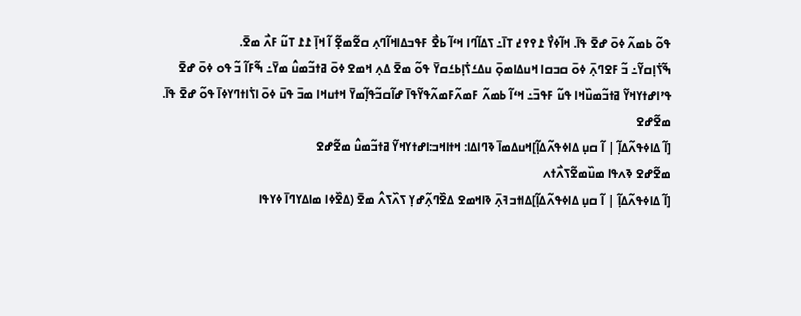ߟߋ߬ ߕߘߍ߬ ߦߋ߫ ߝߐ߫ ߟߊ߫. ߞߊ߬ߦߌ߯ ߁߉߉߄ ߠߊ߫߸ ߖߡߊ߬ߣߊ ߞߵߊ߬ ߕߐ߯ ߓߟߏߡߊߞߊ߬ߣߍ߲ ߛߐ߬ߘߐ߲߬ ߊ߬ ߞߊ߲߫ ߁߁ ߠߎ߬ ߓߍ߯ ߘߐ߫.
ߒ߬ߖ߭ߊ߲ߛߌ߬߸ ߏ߬ ߓߐߣߍ߲߫ ߦߋ߫ ߛߏߛߊ ߞߎߡߊߘߋ߲߫ ߎߡߑߖ߭ߊ߲ߕߑߛߌ߫ ߟߋ߬ ߘߐ߫ ߡߍ߲ ߞߘߐ ߦߋ߫ ߥߙߏ߬ߘߎ߮ ߘߌ߫߸ ߒ߬ߓߊ߬ ߏ߬ ߟߋ ߦߋ߫ ߝߐ߫ ߟߴߊߝߙߌߞߌ߬ ߥߙߏ߬ߘߎ߰ߞߊ ߟߎ߬ ߓߟߏ߫߸ ߞߵߊ߬ ߕߘߍ߬ ߓߘߍ߬ߓߘߍ߬ߟߌ߬ߟߊ߫ ߝߊ߬ߛߏ߬ߟߊ߲߬ߘߌ߫ ߞߙߎߞߊ ߘߏ߫ ߟߎ߫ ߦߋ߫ ߊߖ߭ߊߙߣߌߦߊ߫ ߟߋ߬ ߝߐ߫ ߟߊ߫.
ߘߐ߬ߝߐ
[ߊ߬ ߡߊߦߟߍ߬ߡߊ߲߬ | ߊ߬ ߛߎ߲ ߡߊߦߟߍ߬ߡߊ߲߬]ߞߎߡߘߊ߫ ߢߣߊߡߊ: ߞߙߊߞߏ:ߊߝߙߌߞߌ߬ ߥߙߏ߬ߘߎ߮ ߘߐ߬ߝߐ
ߘߐ߬ߝߐ ߢߍߟߊ ߘߎ߰ߘߐ߬ߖߍ߯ߙߍ
[ߊ߬ ߡߊߦߟߍ߬ߡߊ߲߬ | ߊ߬ ߛߎ߲ ߡߊߦߟߍ߬ߡߊ߲߬]ߡߊߙߏߔߍ߲߫ ߢߊߞߘߐ ߡߐ߰ߣߍ߲߬ߝߌ߲ ߖߍ߰ߖߍ߮ ߘߐ߫ (ߡߐ߰ߦߊ ߘߊߡߌߣߊ߫ ߦߌߟߊ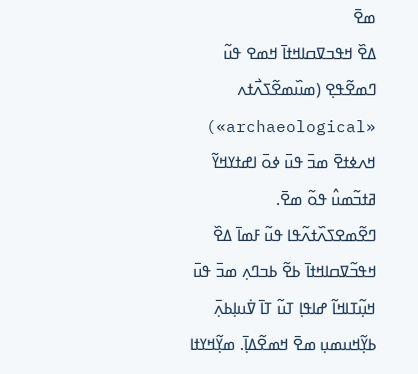ߘߐ߫
ߡߐ߰ ߞߟߏߜߛߊߞߙߊ߫ ߞߘߐ ߟߎ߬ ߣߘߐ߬ߟߐ߲ (ߘߎ߰ߘߐ߬ߖߍ߯ߙߍ «archaeological») ߞߍߦߙߐ߫ ߘߏ߫ ߟߎ߫ ߦߋ߫ ߊߝߙߌߞߌ߬ ߥߙߏ߬ߘߎ߮ ߟߋ߬ ߘߐ߫. ߣߐ߬ߘߐߖߍ߰ߙߍ߬ߟߊ ߟߎ߬ ߓߘߊ߫ ߡߐ߰ ߞߟߏ߬ߜߛߊߞߙߊ߫ ߕߐ߬ ߕߏߣߍ߲ ߘߏ߫ ߟߎ߫ ߞߎ߲߬ߠߊߞߊ߬ ߝߊߟߊ߲ ߠߎ߬ ߠߊ߫ ߜ߭ߎߊ߲ߕߍ߲߫ ߕߌ߲߬ߞߎߘߎ߲ ߘߐ߫ ߞߘߐ߬ߡߊ߲߫. ߘߌ߲߬ߞߌߙߊ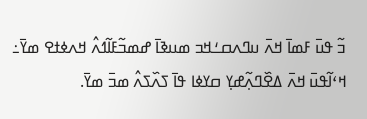ߏ߬ ߟߎ߫ ߓߘߊ߫ ߞߍ߫ ߎߣߍߛߑߞߏ ߘߎߢߊ߫ ߝߘߏ߬ߓߊ߬ߗߍ߮ ߞߍߦߙߐ ߘߌ߫߸ ߞߵߊ߬ߟߎ߫ ߞߍ߫ ߡߐ߰ߣߍ߲߬ߝߌ߲ ߛߌߦߊ ߟߊ߫ ߖߍ߰ߖߍ߮ ߘߏ߫ ߘߌ߫.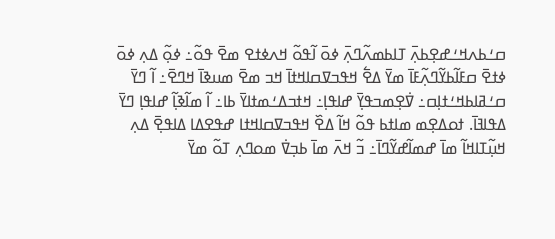ߛߑߕߍߞߑߝߐ߲ߕߍ߲߫ ߠߊߕߘߍ߬ߣߍ߲߫ ߦߋ߫ ߊ߬ߟߋ߬ ߞߍߦߙߐ ߘߐ߫ ߟߋ߬߸ ߦߋ߲߬ ߡߍ߲ ߦߋ߫ ߦߙߐ߫ ߛߓߊ߬ߕߌ߬ߣߍ߲߬ߓߊ߫ ߘߌ߫ ߡߐ߱ ߞߟߏߜߛߊߞߙߊ߫ ߞߏ ߘߐ߫ ߘߎߢߊ߫ ߞߣߐ߫߸ ߊ߬ ߣߌ߫ ߛߑߥߊߕߞߑߙߊ߲ߛ߸ ߜ߭ߐ߲ߘߏߟߌ߲߫ ߝߊߟߊ߲߸ ߞߙߏߡߑߘߙߊߌ߫ ߕߊ߸ ߊ߬ ߘߊ߬ߢߊ߲߬ ߝߊߟߊ߲ ߣߌ߫ ߡߟߊߔߊ߫. ߙߋߡߐ߲ߘ ߘߊߙߕ ߟߋ߬ ߞߊ߬ ߡߐ߰ ߞߟߏߜߛߊߞߙߊ ߝߟߐߡߊ ߡߊߟߐ߲߫ ߡߍ߲ ߞߎ߲߬ߠߊߞߊ߬ ߘߊ߫ ߝߘߊ߬ߝߌ߬ߣߊ߫߸ ߏ߬ ߞߍ߫ ߘߊ߫ ߕߏ߲ߜ߭ ߘߋߣߍ߲ ߠߋ߬ ߘߌ߫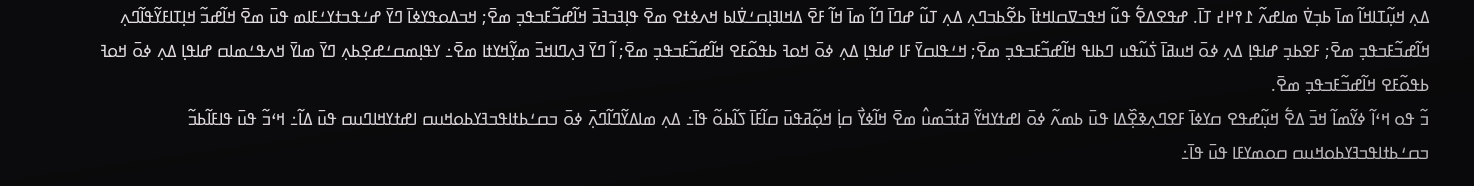ߡߍ߲ ߞߎ߲߬ߠߊߞߊ߬ ߘߊ߫ ߕߏ߲ߜ߭ ߘߊߝߍ߬ ߁߉߂߄ ߠߊ߫. ߝߟߐߡߐ߱ ߟߎ߬ ߞߟߏߜߛߊߞߙߊ߫ ߕߐ߬ߕߏߣߍ߲ ߡߍ߲ ߠߎ߬ ߝߣߊ߫ ߣߊ߬ ߘߊ߫ ߞߊ߬ ߓߐ߫ ߡߞߊߔߊ߲ߛߑߜ߭ߊߕ ߞߍߦߙߐ ߘߐ߫ ߟߊ߲ߔߏߔߏ߫ ߞߊ߬ߝߏ߬ߓߏߟߏ߲ ߘߐ߫; ߞߏߡߋߟߌߦߊ߫ ߣߌ߫ ߝߑߟߏߙߌߑߓߊߘ ߟߎ߫ ߘߐ߫ ߞߊ߬ߝߏ߬ ߞߊ߲ߠߊߓߌ߬ߟߊ߬ߣߍ߲ ߞߊ߬ߝߏ߬ߓߏߟߏ߲ ߘߐ߫; ߓߐߕߏ߲ ߝߊߟߊ߲ ߡߍ߲ ߦߋ߫ ߞߎߥߊ߫ ߖ߭ߎ߬ߟߎ ߣߕߊߟ ߞߊ߬ߝߏ߬ߓߏߟߏ߲ ߘߐ߫; ߞߑߟߊߛߌ߫ ߓߊ ߝߊߟߊ߲ ߡߍ߲ ߦߋ߫ ߞߋߔ ߕߟߋ߬ߓߐ ߞߊ߬ߝߏ߬ߓߏߟߏ߲ ߘߐ߫; ߊ߬ ߣߌ߫ ߔߍ߲ߣߊߞߏ߫ ߘߌ߲߬ߞߌߙߊ ߘߐ߫߸ ߌߟߊ߲ߘߛߑߝߐ߲ߕߍ߲ ߣߌ߫ ߘߊߌ߫ ߞߍߟߑߘߊߛ ߝߊߟߊ߲ ߡߍ߲ ߦߋ߫ ߞߋߔ ߕߟߋ߬ߓߐ ߞߊ߬ߝߏ߬ߓߏߟߏ߲ ߘߐ߫.
ߏ߬ ߟߋ ߞߵߊ߬ ߦߌ߬ߘߊ߬ ߞߏ߫ ߡߐ߱ ߞߎ߲߬ߝߟߐ ߛߌߦߊ߫ ߓߐߣߍ߲ߢߐ߲߰ߡߊ ߟߎ߫ ߕߘߍ߬ ߦߋ߫ ߊߝߙߌߞߌ߬ ߥߙߏ߬ߘߎ߮ ߘߐ߫ ߞߊ߬ߦߌ߯ ߛߊ߲߭ ߞߋ߲߬ߥߟߎ߫ ߛߊ߬ߓߊ߫ ߖߊ߬ߕߋ߬ ߟߊ߫߸ ߡߍ߲ ߘߊߡߌ߬ߣߊ߬ߣߍ߲߫ ߦߋ߫ ߏߛߑߕߙߊߟߏߔߌߕߋߞߎߛ ߊߝߙߌߞߊߣߎߛ ߟߎ߫ ߡߊ߬߸ ߞߵߏ߬ ߟߎ߫ ߟߊߓߊ߬ߕߏ߬ ߏߛߑߕߙߊߟߏߔߌߕߋߞߎߛ ߛߋߘߌߓߊ ߟߎ߫ ߟߊ߫߸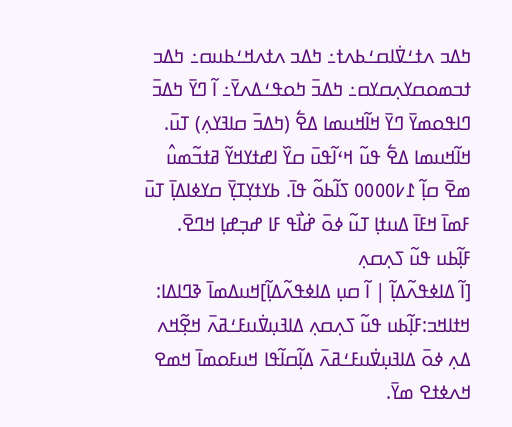ߤߡߏ ߍߙߑߜ߭ߊߛߑߕߍߙ߸ ߤߡߏ ߍߙߍߞߑߕߎߛ߸ ߤߡߏ ߙߏߘߋߛߌߍ߲ߛߌߛ߸ ߤߡߏ߫ ߤߋߟߑߡߍߌ߫߸ ߊ߬ ߣߌ߫ ߤߡߏ߫ ߣߊߟߋߘߌ߫ ߣߌ߫ ߞߊ߬ߞߎߘߊ ߡߐ߱ (ߤߡߏ߫ ߛߊߔߌߍ߲) ߠߎ߫. ߞߊ߬ߞߎߘߊ ߡߐ߱ ߟߎ߬ ߞߵߊ߬ߟߎ߫ ߛߌ߰ ߊߝߙߌߞߌ߬ ߥߙߏ߬ߘߎ߮ ߘߐ߫ ߛߊ߲߬ ߁߇߀߀߀߀ ߖߊ߬ߕߋ߬ ߟߊ߫. ߕߌߙߌ߲ߠߌ߲߫ ߛߌߦߊߡߊ߲߫ ߠߎ߫ ߓߘߊ߫ ߞߓߊ߫ ߡߎߙߊ߲ ߠߎ߬ ߦߋ߫ ߝ߭ߊ߯ߟ ߓߊ ߝߏ߲ߝߊ߲ ߞߣߐ߫.
ߓߊ߲߬ߕߎ ߟߎ߬ ߖߍ߲ߛߍ߲
[ߊ߬ ߡߊߦߟߍ߬ߡߊ߲߬ | ߊ߬ ߛߎ߲ ߡߊߦߟߍ߬ߡߊ߲߬]ߞߎߡߘߊ߫ ߢߣߊߡߊ: ߞߙߊߞߏ:ߓߊ߲߬ߕߎ ߟߎ߬ ߖߍ߲ߛߍ߲ ߡߊߔߎ߲ߜ߭ߎߓߑߥߍ߫ ߞߐ߲߬ߞߍ ߡߍ߲ ߦߋ߫ ߡߊߔߎ߲ߜ߭ߎߓߑߥߍ߫ ߡߊ߲߬ߛߊ߬ߟߊ ߞߎߓߋߘߊ߫ ߞߘߐ ߞߍߦߙߐ ߘߌ߫.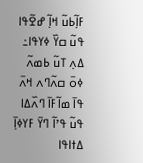ߓߊ߲߬ߕߎ߬ ߞߊ߲߬ ߝߐ߬ߟߊ ߟߎ߬ ߛߌ߰ ߦߌߟߊ߸ ߡߍ߲ ߠߎ߬ ߕߘߍ߬ ߦߋ߫ ߛߍ߬ߣߍ ߞߍ߫ ߟߊ߫ ߘߊ߬ߓߊ߫ ߣߍ߰ߡߊ ߟߎ߬ ߟߴߊ߬ ߣߌ߫ ߓߌߦߊ߲߫ ߡߙߊߟߊ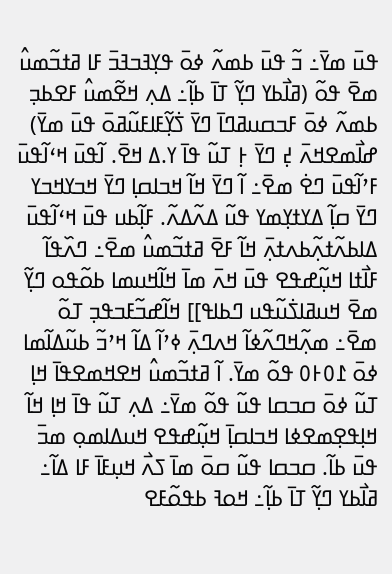ߟߎ߫ ߘߌ߫߸ ߏ߬ ߟߎ߫ ߕߘߍ߬ ߦߋ߫ ߟߌ߲ߔߏߔߏ߫ ߓߊ ߥߙߏ߬ߘߎ߮ ߘߐ߫ ߟߋ߬ (ߥߊ߯ߕߌ ߣߌ߲߬ ߠߊ߫ ߕߊ߲߬߸ ߡߍ߲ ߞߐ߬ߘߎ߮ ߓߐߕߏ߲ ߕߘߍ߬ ߦߋ߫ ߓߏߛߎߥߣߊ߫ ߣߌ߫ ߖ߭ߌ߲߬ߓߊߓߎ߬ߥߋ߫ ߟߎ߫ ߘߌ߫) ߝߊ߯ߘߐߞߍ߫ ߄߲ ߣߌ߫ ߅߲ ߠߎ߬ ߟߊ߫ ߌ.ߡ ߞߐ߫. ߊ߬ߟߎ߫ ߞߵߊ߬ߟߎ߫ ߓߴߊ߬ߟߎ߫ ߣߐ߭ ߘߐ߫߸ ߊ߬ ߣߌ߫ ߞߊ߬ ߞߏߊߛߊ߲ ߣߌ߫ ߞߏߌߞߏߌ ߣߌ߫ ߛߊ߲߬ ߡߌߙߌ߲ߘߌ ߟߎ߬ ߡߍ߬ߡߍ߬. ߓߊ߲߬ߕߎ ߟߎ߫ ߞߵߊ߬ߟߎ߫ ߡߊߕߍ߬ߙߍ߲߬ߕߍߙߍ߲߫ ߞߊ߬ ߓߐ߫ ߥߙߏ߬ߘߎ߮ ߘߐ߫߸ ߣߍ߰ߟߊ߬ ߓߊ߯ߙߊ ߞߎ߲߬ߝߟߐ ߟߎ߫ ߞߍ߫ ߘߊ߫ ߞߊ߬ߞߎߘߊ ߕߋ߬ߟߋ ߣߌ߲߬ ߘߐ߫ ߞߎߥߊߖ߭ߎ߬ߟߎ ߣߕߊߟ]] ߞߊ߬ߝߏ߬ߓߏߟߏ߲ ߠߋ߬ ߘߐ߫߸ ߘߍ߲߬ߞߣߍ߬ߦߊ߬ ߞߍߣߍ߲߫ ߦߴߊ߬ ߡߊ߬ ߞߴߏ߬ ߕߎ߬ߡߊ߬ߘߊ ߦߋ߫ ߁߀߅߀ ߟߋ߬ ߘߌ߫. ߊ߬ ߥߙߏ߬ߘߎ߮ ߞߐߞߘߐߟߊ߫ ߞߊ߲ ߠߎ߬ ߦߋ߫ ߛߏߛߊ ߟߎ߬ ߟߋ߬ ߘߌ߫߸ ߡߍ߲ ߠߎ߬ ߟߊ߫ ߞߊ߲ ߞߊ߬ ߞߊ߲ߟߐ߲ߘߐߦߊ ߞߏߊߛߊ߲߫ ߞߎ߲߬ߝߟߐ ߞߎߡߊߘߋ߲ ߘߏ߫ ߟߎ߫ ߕߊ߬. ߛߏߛߊ ߟߎ߬ ߛߋ߫ ߘߊ߫ ߖߍ߯ ߞߎ߲ߓߊ߫ ߓߊ ߡߊ߬߸ ߥߊ߯ߕߌ ߣߌ߲߬ ߠߊ߫ ߕߊ߲߬߸ ߞߋߔ ߕߟߋ߬ߓߐ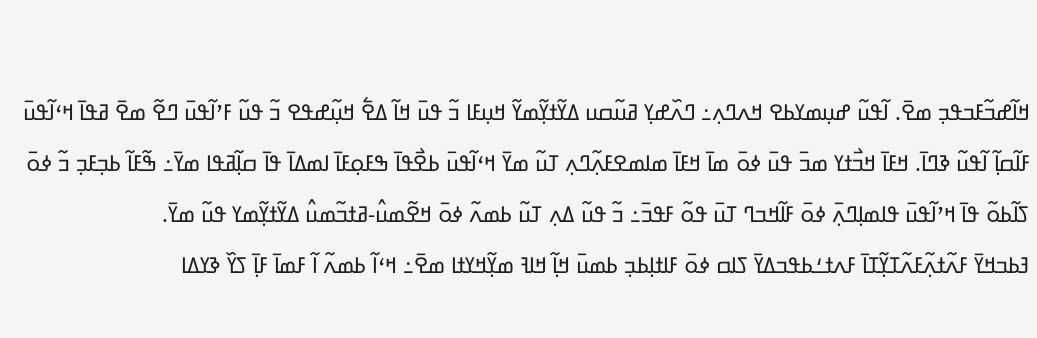ߞߊ߬ߝߏ߬ߓߏߟߏ߲ ߘߐ߫. ߊ߬ߟߎ߬ ߝߎ߲ߘߌߕߐ ߞߍߣߍ߲߸ ߣߍ߰ߝߌ߲ ߥߎ߬ߛߎ ߡߌ߬ߙߌ߲߬ߘߌ߬ ߞߎ߲ߓߊ ߏ߬ ߟߎ߫ ߞߊ߬ ߡߐ߱ ߞߎ߲߬ߝߟߐ ߏ߬ ߟߎ߬ ߓߴߊ߬ߟߎ߫ ߣߐ߬ ߘߐ߫ ߥߟߊ߫ ߞߵߊ߬ߟߎ߫ ߓߊ߬ߛߊ߲߬ ߊ߬ߟߎ߬ ߢߣߊ߫. ߞߓߊ߫ ߞߏ߯ߙߌ ߘߏ߫ ߟߎ߫ ߦߋ߫ ߘߊ߫ ߞߓߊ߫ ߘߊߘߐߓߍ߲߬ߣߍ߲ ߠߎ߬ ߘߌ߫ ߞߵߊ߬ߟߎ߫ ߕߐ߯ߟߊ߫ ߒߓߋ߲ߓߊ߫ ߊߘߡߊ߫ ߟߊ߫ ߛߊ߲߬ߥߟߊ ߘߌ߫߸ ߒ߬ߓߊ߬ ߕߏ߲ߓߏ߲ ߏ߬ ߦߋ߫ ߖߊ߬ߕߋ߬ ߟߊ߫ ߞߴߊ߬ߟߎ߫ ߟߊߘߊ߲ߣߍ߲߫ ߦߋ߫ ߓߊ߬ߞߏߣ ߠߎ߫ ߟߋ߬ ߓߟߏ߫߸ ߏ߬ ߟߎ߬ ߡߍ߲ ߠߎ߬ ߕߘߍ߬ ߦߋ߫ ߞߐ߬ߘߎ߮-ߥߙߏ߬ߘߎ߮ ߡߌ߬ߙߌ߲߬ߘߌ ߟߎ߬ ߘߌ߫.
ߔߕߏߞߌ߫ ߓߍ߬ߙߍ߲߬ߓߍ߬ߠߌ߲߬ߠߊ߫ ߓߍߙߑߕߟߏߡߌ߫ ߖߊߛ ߦߋ߫ ߓߊߙߊ߲ߕߏ߲ ߕߘߎ߫ ߞߊ߲߬ ߞߊߔ ߘߌ߲߬ߞߌߙߊ ߘߐ߫߸ ߞߵߊ߬ ߕߘߍ߬ ߊ߬ ߓߘߊ߫ ߓߊ߲߫ ߖߌ߰ ߢߌߡߊ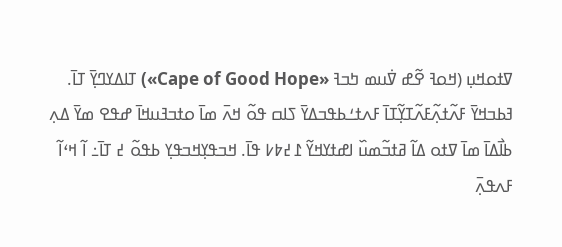ߜߙߋߞߎ߲ (ߞߋߔ ߐ߬ߝ ߜ߭ߎߘ ߤߏߔ «Cape of Good Hope») ߠߊߡߌߣߌ߲߫ ߠߊ߫.
ߔߕߏߞߌ߫ ߓߍ߬ߙߍ߲߬ߓߍ߬ߠߌ߲߬ߠߊ߫ ߓߍߙߑߕߟߏߡߌ߫ ߖߊߛ ߟߋ߬ ߞߍ߫ ߘߊ߫ ߋߙߏߔߎߞߊ߫ ߝߟߐ ߘߌ߫ ߡߍ߲ ߕߊ߯ߡߊ߫ ߘߊ߫ ߜߙߋ ߡߊ߬ ߥߙߏ߬ߘߎ߰ ߊߝߙߌߞߌ߬ ߁߄߈߇ ߟߊ߫. ߞߏߟߌ߲ߞߏߟߌ߲ ߕߟߋ߬ ߄ ߠߊ߫߸ ߊ߬ ߞߵߊ߬ ߓߍߟߍ߲߫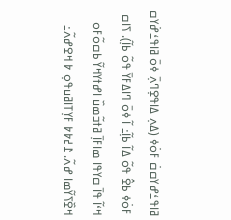ߥߊߟߑߝߌߛߛ߭ ߓߋ߭ߦ (ߡߍ߲ ߡߊߟߐ߲ߣߍ߲߫ ߦߋ߫ ߥߊߟߑߝ߭ߌߛ ߓߋ߭ߦ ߕߐ߮ ߟߋ߬ ߡߊ߬ ߕߊ߲߬߸ ߊ߬ ߦߋ߫ ߣߊߡߓߌ߫ ߟߋ߬ ߕߊ߲߬). ߖߊߛ ߞߵߊ߬ ߟߊ߫ ߛߌߟߊ ߘߊߓߊ߲߫ ߥߙߏ߬ߘߎ߰ ߊߝߙߌߞߌ߬ ߕߛߋ߬ߓߋ ߞߐ߰ߖߌ߬ߘߊ ߝߍ߬. ߁߄߈߈ ߓߌ߲ߠߊߥߎߟߋ߲ ߈ ߞߐߝߍ߬߸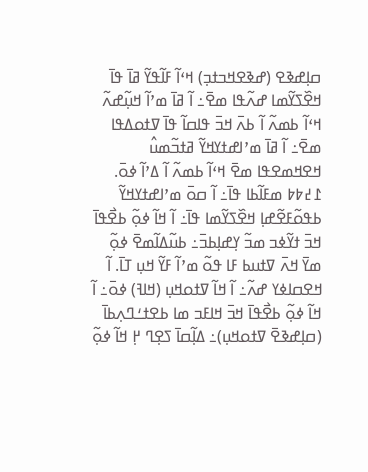ߛߊ߲ߝߢߐ (ߝߢߐߞߏߙߏ߲) ߞߵߊ߬ ߓߊ߬ߟߌ߬ ߥߊ߫ ߟߊ߫ ߞߐ߰ߖߌ߬ߘߊ ߝߍ߬ߟߊ ߘߐ߫߸ ߊ߬ ߥߊ߫ ߘߴߊ߬ ߞߎ߲߬ߝߍ߬ ߞߵߊ߬ ߕߘߍ߬ ߊ߬ ߕߍ߫ ߞߏ߫ ߟߊߛߊ߬ ߟߊ߫ ߜߙߋߡߟߊ ߘߐ߫߸ ߊ߬ ߥߊ߫ ߘߴߊߝߙߌߞߌ߬ ߥߙߏ߬ߘߎ߮ ߞߐߞߘߐߟߊ ߘߐ߫ ߞߵߊ߬ ߕߘߍ߬ ߊ߬ ߡߴߊ߬ ߦߋ߫. ߁߄߈߈ ߘߓߊ߬ߕߊ ߟߊ߫߸ ߊ߬ ߛߋ߫ ߘߴߊߝߙߌߞߌ߬ ߕߟߋ߬ߓߐ߬ߝߊ߲ ߞߐ߰ߖߌ߬ߘߊ ߟߊ߫߸ ߊ߬ ߞߊ߬ ߦߋ߲߬ ߕߐ߯ߟߊ߫ ߞߏ߫ ߙߌ߬ߦߏ ߘߏ߬ ߌ߲ߝߊ߲ߕߏ߫߸ ߕߎ߬ߡߊ߬ߘߐ߫ ߦߋ߲߬ ߘߌ߫ ߞߍ߫ ߜߙߎߕ ߓߊ ߟߋ߬ ߘߴߊ߬ ߓߌ߬ ߞߎ߲ ߠߊ߫. ߊ߬ ߞߐߛߊߦߌ ߝߍ߬߸ ߊ߬ ߞߊ߬ ߜߙߋߞߎ߲ (ߞߊߔ) ߦߋ߫߸ ߊ߬ ߞߊ߬ ߦߋ߲߬ ߕߐ߯ߟߊ߫ ߞߏ߫ ߞߊߓߏ ߘߊ ߕߐߙߑߣߍ߲ߕߊ߫ (ߛߊ߲ߝߢߐ߫ ߜߙߋߞߎ߲)߸ ߡߊ߲߬ߛߊ߫ ߖߐ߲ߣ ߂߲ ߞߊ߬ ߦߋ߲߬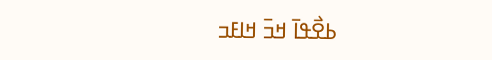ߕߐ߯ߟߊ߫ ߞߏ߫ ߞߊߓߏ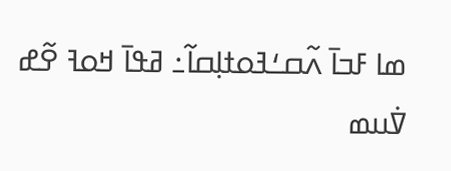ߘߊ ߓߏߊ߫ ߍ߬ߛߑߔߋߙߊ߲ߛߊ߬߸ ߥߟߊ߫ ߞߋߔ ߐ߬ߝ ߜ߭ߎߘ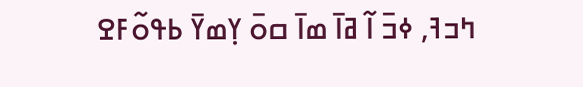ߤߏߔ, ߦߏ߫ ߊ߬ ߥߊ߫ ߘߊ߫ ߛߋ߫ ߌ߲ߘߌ߫ ߕߟߋ߬ߓߐ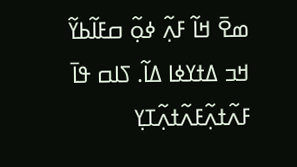ߘߐ߫ ߞߊ߬ ߓߍ߲߬ ߦߋ߲߬ ߛߓߊ߬ߕߌ߬ ߞߏ ߡߙߌߦߊ ߡߊ߬. ߖߊߛ ߟߊ߫ ߓߍ߬ߙߍ߲߬ߓߍ߬ߙߍ߲߬ߠߌ߲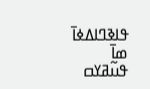ߟߊߢߣߊߡߦߊ߫ ߘߊ߫ ߟߎ߬ߥߌߛ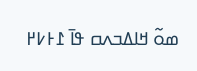ߘߋ߬ ߞߊߡߏߍߛ ߟߊ߫ ߁߅߇߂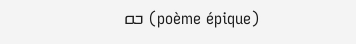(poème épique) ߏߛ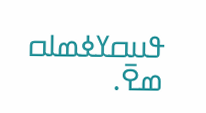ߟߎߛߌߦߘߊߛ ߘߐ߫.